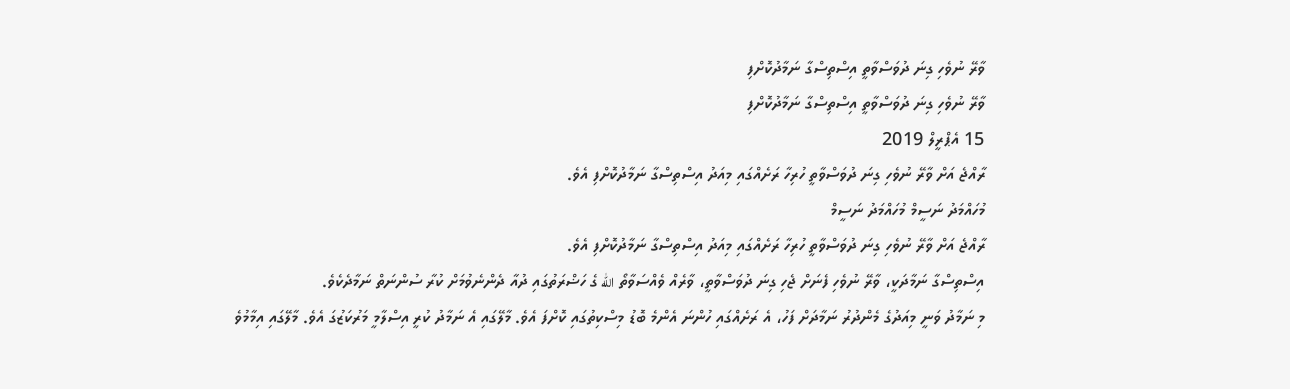ވާރޭ ނުވެހި ގިނަ ދުވަސްވާތީ އިސްތިސްގާ ނަމާދުކޮށްފި
ވާރޭ ނުވެހި ގިނަ ދުވަސްވާތީ އިސްތިސްގާ ނަމާދުކޮށްފި
15 އެޕްރީލް 2019
ރާއްޖެ އަށް ވާރޭ ނުވެހި ގިނަ ދުވަސްވާތީ ހުރިހާ ރަށެއްގައި މިއަދު އިސްތިސްގާ ނަމާދުކޮށްފި އެވެ.
މުހައްމަދު ނަސީމް މުހައްމަދު ނަސީމް
ރާއްޖެ އަށް ވާރޭ ނުވެހި ގިނަ ދުވަސްވާތީ ހުރިހާ ރަށެއްގައި މިއަދު އިސްތިސްގާ ނަމާދުކޮށްފި އެވެ.
އިސްތިސްގާ ނަމާދަކީ، ވާރޭ ނުވެހި ފެނަށް ޖެހި ގިނަ ދުވަސްވާތީ، ވާރެއް ވެއްސަވާތޯ الله ގެ ހަޟްރަތުގައި ދުއާ ދެންނެވުމަށް ކުރާ ސުންނަތް ނަމާދެކެވެ.
މި ނަމާދު ވަނީ މިއަދުގެ މެންދުރު ނަމާދަށް ފަހު، އެ ރަށެއްގައި ހުންނަ އެންމެ ބޮޑު މިސްކިތުގައި ކޮށްފަ އެވެ. މާލޭގައި އެ ނަމާދު ކުރީ އިސްލާމީ މަރުކަޒުގަ އެވެ. މާލޭގައި އިމާމުވެ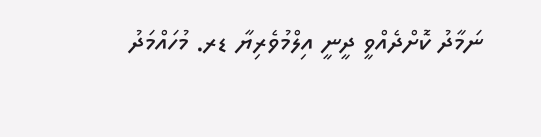ނަމާދު ކޮށްދެއްވީ ދީނީ އިލްމުވެރިޔާ ޑރ. މުހައްމަދު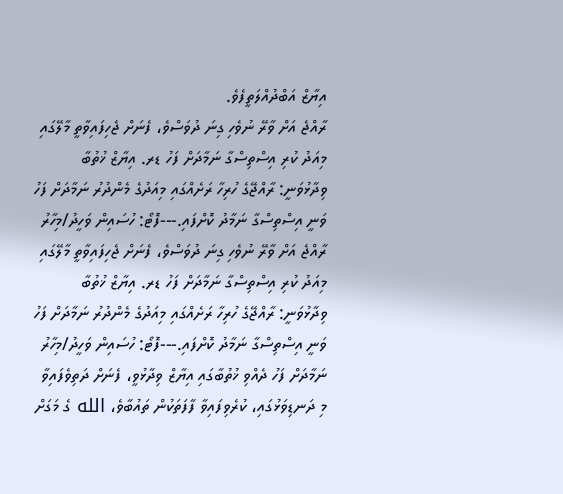އިޔާޒް އަބްދުއްލަތީފެވެ.
ރާއްޖެ އަށް ވާރޭ ނުވެހި ގިނަ ދުވަސްވެ، ފެނަށް ޖެހިފައިވާތީ މާލޭގައި މިއަދު ކުރި އިސްތިސްގާ ނަމާދަށް ފަހު ޑރ. އިޔާޒް ޚުތުބާ ވިދާޅުވަނީ: ރާއްޖޭގެ ހުރިހާ ރަށެއްގައި މިއަދުގެ މެންދުރު ނަމާދަށް ފަހު ވަނީ އިސްތިސްގާ ނަމާދު ކޮށްފައި.---ފޮޓޯ: ހުސައިން ވަހީދު/މިހާރު
ރާއްޖެ އަށް ވާރޭ ނުވެހި ގިނަ ދުވަސްވެ، ފެނަށް ޖެހިފައިވާތީ މާލޭގައި މިއަދު ކުރި އިސްތިސްގާ ނަމާދަށް ފަހު ޑރ. އިޔާޒް ޚުތުބާ ވިދާޅުވަނީ: ރާއްޖޭގެ ހުރިހާ ރަށެއްގައި މިއަދުގެ މެންދުރު ނަމާދަށް ފަހު ވަނީ އިސްތިސްގާ ނަމާދު ކޮށްފައި.---ފޮޓޯ: ހުސައިން ވަހީދު/މިހާރު
ނަމާދަށް ފަހު ދެއްވި ޚުތުބާގައި އިޔާޒް ވިދާޅުވީ، ފެނަށް ދަތިވެފައިވާ މި ދަނޑިވަޅުގައި، ކުރެވިފައިވާ ފާފަތަކުން ތައުބާވެ، الله ގެ މަގަށް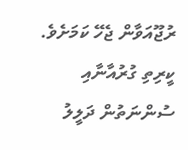ރުޖޫއަވާން ޖެހޭ ކަމަށެވެ. ކީރިތި ގުރުއާނާއި ސުންނަތުން ދަލީލު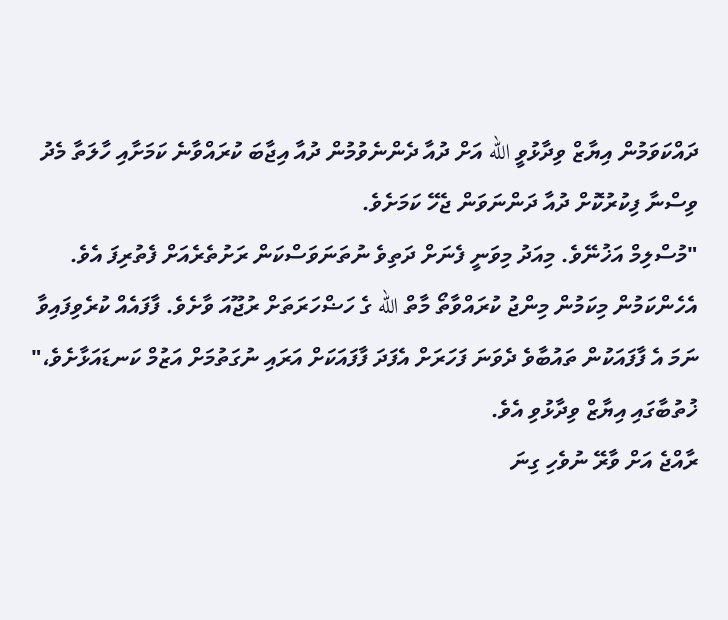ދައްކަވަމުން އިޔާޒް ވިދާޅުވީ الله އަށް ދުއާ ދެންނެވުމުން ދުއާ އިޖާބަ ކުރައްވާނެ ކަމަށާއި ހާލަތާ މެދު ވިސްނާ ފިކުރުކޮށް ދުއާ ދަންނަވަން ޖެހޭ ކަމަށެވެ.
"މުސްލިމް އަޚުނޭވެ. މިއަދު މިވަނީ ފެނަށް ދަތިވެ ނުތަނަވަސްކަން ރަށުތެރެއަށް ފެތުރިފަ އެވެ. އެހެންކަމުން މިކަމުން މިންޖު ކުރައްވާތޯ މާތް الله ގެ ހަޟްހަރަތަށް ރުޖޫއަ ވާށެވެ. ފާފައެއް ކުރެވިފައިވާ ނަމަ އެ ފާފައަކުން ތައުބާވެ ދެވަނަ ފަހަރަށް އެފަދަ ފާފައަކަށް އަރައި ނުގަތުމަށް އަޒުމް ކަނޑައަޅާށެވެ،" ޚުތުބާގައި އިޔާޒް ވިދާޅުވި އެވެ.
ރާއްޖެ އަށް ވާރޭ ނުވެހި ގިނަ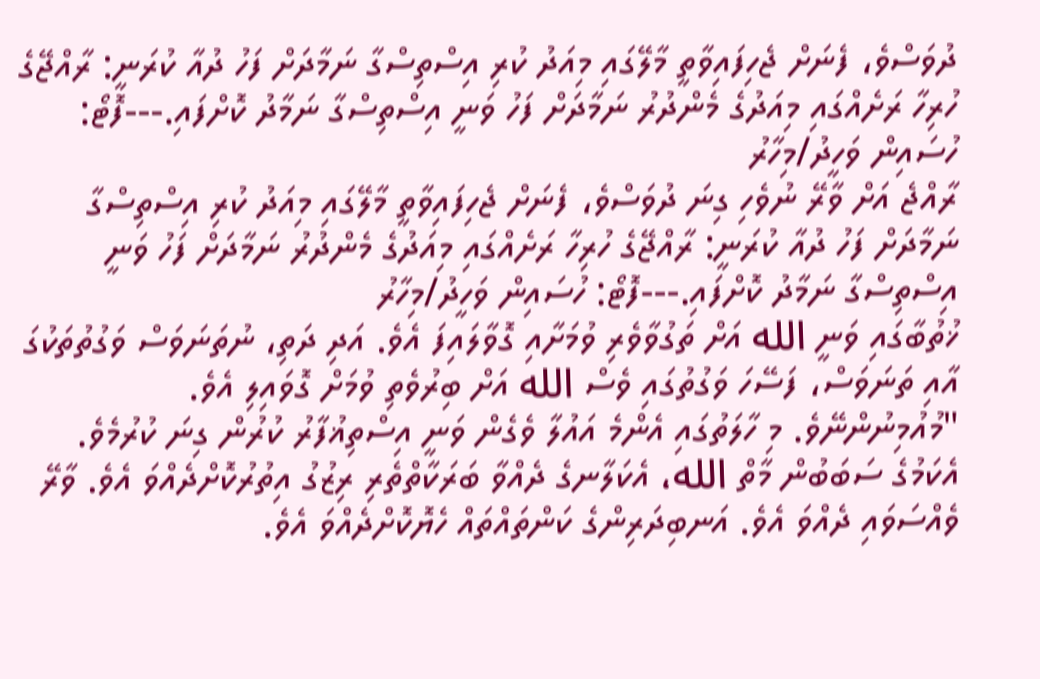ދުވަސްވެ، ފެނަށް ޖެހިފައިވާތީ މާލޭގައި މިއަދު ކުރި އިސްތިސްގާ ނަމާދަށް ފަހު ދުއާ ކުރަނީ: ރާއްޖޭގެ ހުރިހާ ރަށެއްގައި މިއަދުގެ މެންދުރު ނަމާދަށް ފަހު ވަނީ އިސްތިސްގާ ނަމާދު ކޮށްފައި.---ފޮޓޯ: ހުސައިން ވަހީދު/މިހާރު
ރާއްޖެ އަށް ވާރޭ ނުވެހި ގިނަ ދުވަސްވެ، ފެނަށް ޖެހިފައިވާތީ މާލޭގައި މިއަދު ކުރި އިސްތިސްގާ ނަމާދަށް ފަހު ދުއާ ކުރަނީ: ރާއްޖޭގެ ހުރިހާ ރަށެއްގައި މިއަދުގެ މެންދުރު ނަމާދަށް ފަހު ވަނީ އިސްތިސްގާ ނަމާދު ކޮށްފައި.---ފޮޓޯ: ހުސައިން ވަހީދު/މިހާރު
ޚުތުބާގައި ވަނީ الله އަށް ތަގުވާވެރި ވުމަށާއި ގޮވާލައިފަ އެވެ. އަދި ދަތި، ނުތަނަވަސް ވަގުތުތަކުގަ އާއި ތަނަވަސް، ފަސޭހަ ވަގުތުގައި ވެސް الله އަށް ބިރުވެތި ވުމަށް ގޮވައިލި އެވެ.
"މުއުމިނުންނޭވެ. މި ހާލަތުގައި އެންމެ އައުލާ ވެގެން ވަނީ އިސްތިޣުފާރު ކުރުން ގިނަ ކުރުމެވެ. އެކަމުގެ ސަބަބުން މާތް الله، އެކަލާނގެ ދެއްވާ ބަރަކާތްތެރި ރިޒުގު އިތުރުކޮށްދެއްވަ އެވެ. ވާރޭ ވެއްސަވައި ދެއްވަ އެވެ. އަނބިދަރިންގެ ކަންތައްތައް ހެޔޮކޮށްދެއްވަ އެވެ.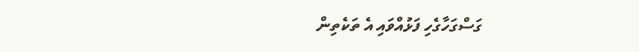ގަސްގަހާގެހި ފަޅުއްވައި އެ ތަކެތިން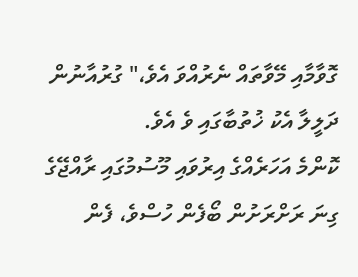ގޮވާމާއި މޭވާތައް ނެރުއްވަ އެވެ،" ގުރުއާނުން ދަލީލާ އެކު ޚުތުބާގައި ވެ އެވެ.
ކޮންމެ އަހަރެއްގެ އިރުވައި މޫސުމުގައި ރާއްޖޭގެ ގިނަ ރަށްރަށުން ބޯފެން ހުސްވެ، ފެން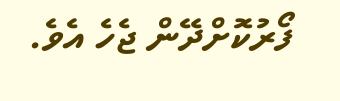ފޯރުކޮށްދޭން ޖެހެ އެވެ.